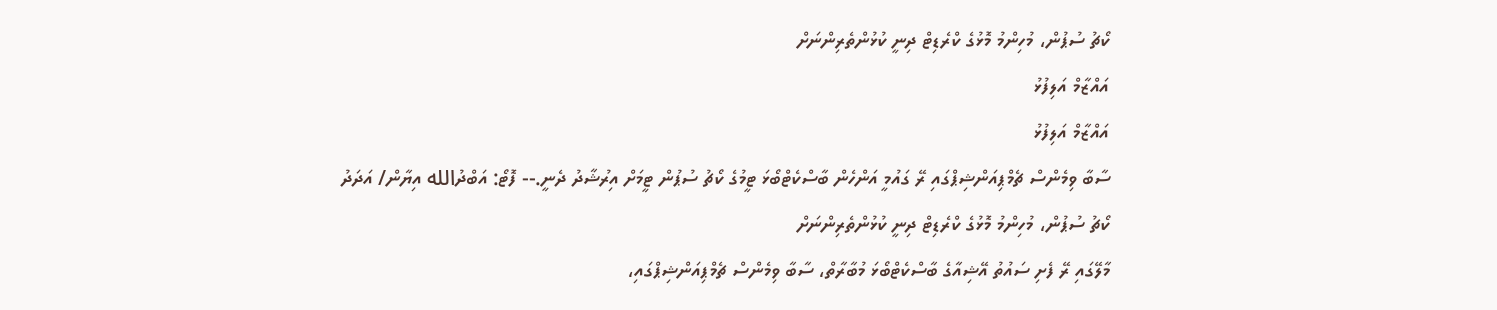ކޯޗު ސުޕުން، މުހިންމު މޮޅުގެ ކްރެޑިޓް ދިނީ ކުޅުންތެރިންނަށް
އައްޒާމް އަލިފުޅު
އައްޒާމް އަލިފުޅު
ސާބާ ވިމެންސް ޗެމްޕިއަންޝިޕްގައި ރޭ ގައުމީ އަންހެން ބާސްކެޓްބޯޅަ ޓީމުގެ ކޯޗު ސުޕުން ޓީމަށް އިރުޝާދު ދެނީ.-- ފޮޓޯ: އަބްދުالله އިޔާން/ އަދަދު
ކޯޗު ސުޕުން، މުހިންމު މޮޅުގެ ކްރެޑިޓް ދިނީ ކުޅުންތެރިންނަށް
މާލޭގައި ރޭ ފެށި ސައުތު އޭޝިއާގެ ބާސްކެޓްބޯޅަ މުބާރާތް، ސާބާ ވިމެންސް ޗެމްޕިއަންޝިޕްގައި،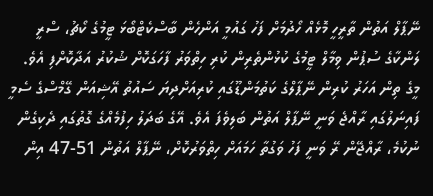ނޭޕާލް އަތުން ތާރީހީ މޮޅެއް ހޯދުމަށް ފަހު ގައުމީ އަންހެން ބާސްކެޓްބޯޅަ ޓީމުގެ ކޯޗު، ސްރީ ލަންކާގެ ސުޕުން ވިމާލް ޓީމުގެ ކުޅުންތެރިން ކުރި ހިތްވަރު ފާހަގަކޮށް ޝުކުރު އަދާކޮށްފި އެވެ.
މީގެ ތިން އަހަރު ކުރިން ނޭޕާލްގެ ކަތުމަންޑޫގައި ކުރިއަށްދިޔަ ސައުތު އޭޝިއަން ގޭމްސްގެ ސެމީ ފައިނަލުގައި ރާއްޖެ ވަނީ ނޭޕާލް އަތުން ބަލިވެފަ އެވެ. އޭގެ ބަދަލު ހިފުމެއްގެ ގޮތުގައި ދެކިގެން ނުކުމެ، ރާއްޖޭން ރޭ ވަނީ ފަހު ވަގުތާ ހަމައަށް ހިތްވަރުކޮށް، ނޭޕާލް އަތުން 51-47 އިން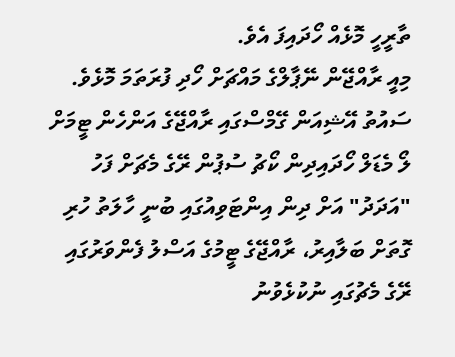ތާރީހީ މޮޅެއް ހޯދައިފަ އެވެ.
މިއީ ރާއްޖޭން ނޭޕާލްގެ މައްޗަށް ހޯދި ފުރަތަމަ މޮޅެވެ.
ސައުތު އޭޝިއަން ގޭމްސްގައި ރާއްޖޭގެ އަންހެން ޓީމަށް ލޯ މެޑަލް ހޯދައިދިން ކޯޗު ސުޕުން ރޭގެ މެޗަށް ފަހު "އަދަދު" އަށް ދިން އިންޓަވިއުގައި ބުނީ ހާލަތު ހުރި ގޮތަށް ބަލާއިރު، ރާއްޖޭގެ ޓީމުގެ އަސްލު ފެންވަރުގައި ރޭގެ މެޗުގައި ނުކުޅެވުނު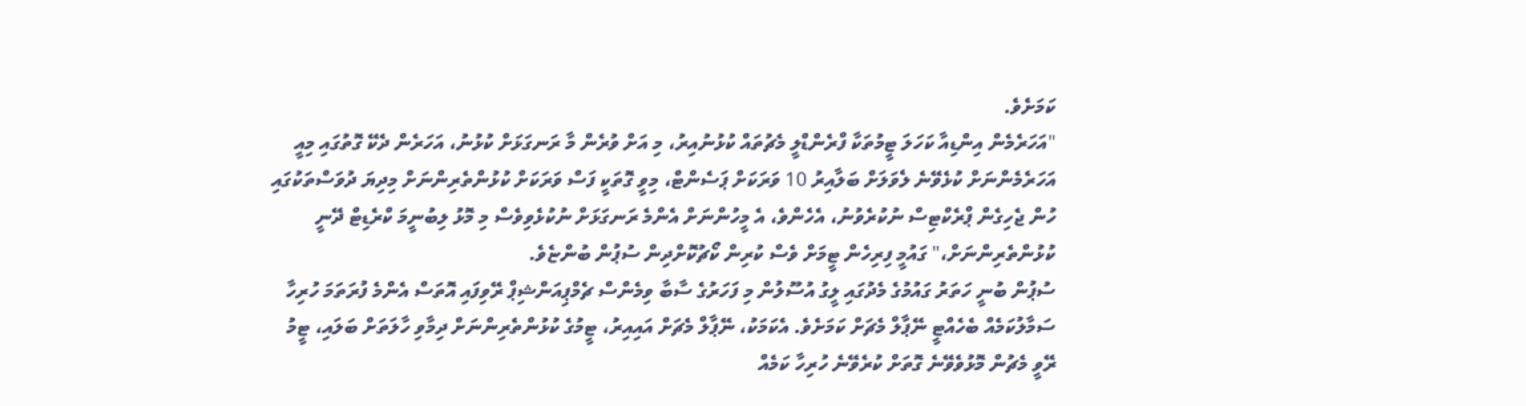ކަމަށެވެ.
"އަހަރެމެން އިންޑިއާ ކަހަލަ ޓީމުތަކާ ފްރެންޑްލީ މެޗުތައް ކުޅުނުއިރު، މި އަށް ވުރެން މާ ރަނގަޅަށް ކުޅުނު، އަހަރެން ދެކޭ ގޮތުގައި މިއީ އަހަރެމެންނަށް ކުޅެވޭނެ ލެވަލަށް ބަލާއިރު 10 ވަރަކަށް ޕަސެންޓް، މިވީ ގޮތަކީ ފަސް ވަރަކަށް ކުޅުންތެރިންނަށް މިދިޔަ ދުވަސްތަކުގައި ހުން ޖެހިގެން ޕްރެކްޓިސް ނުކުރެވުނު، އެހެންވެ، އެ މީހުންނަށް އެންމެ ރަނގަޅަށް ނުކުޅެވިވެސް މި މޮޅު ލިބުނީމަ ކްރެޑިޓް ދޭނީ ކުޅުންތެރިންނަށް،" ގައުމީ ފިރިހެން ޓީމަށް ވެސް ކުރިން ކޯޗުކޮށްދިން ސުޕުން ބުންޏެވެ.
ސުޕުން ބުނީ ހަތަރު ގައުމުގެ މެދުގައި ލީގު އުސޫލުން މި ފަހަރުގެ ސާބާ ވިމެންސް ޗެމްޕިއަންޝިޕް ރޭވިފައި އޮތަސް އެންމެ ފުރަތަމަ ހުރިހާ ސަމާލުކަމެއް ބެހެއްޓީ ނޭޕާލް މެޗަށް ކަމަށެވެ. އެކަމަކު، ނޭޕާލް މެޗަށް އައިއިރު، ޓީމުގެ ކުޅުންތެރިންނަށް ދިމާވި ހާލަތަށް ބަލައި، ޓީމު ރޭވީ މެޗުން މޮޅުވެވޭނެ ގޮތަށް ކުރެވޭނެ ހުރިހާ ކަމެއް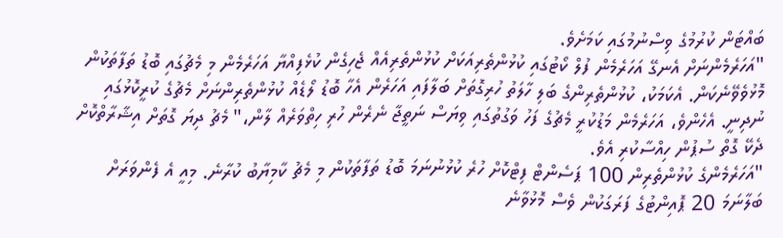ބައްޓަން ކުރުމުގެ ވިސްނުމުގައި ކަމަށެވެ.
"އަހަރެމެންނަށް އެނގޭ އަހަރެމެން ފުލް ކޯޓުގައި ކުޅުންތެރިއަކަށް ކުޅުންތެރިއެއް ޖެހިގެން ކުޅެފިއްޔާ އަހަރެމެން މި މެޗުގައި ބޮޑު ތަފާތަކުން މޮޅުވެވޭނެކަން. އެކަމަކު، ކުޅުންތެރިންގެ ބަލި ހާލަތު ހުރިގޮތަށް ބަލާފައި އަހަރެން އެހާ ބޮޑު ލޯޑެއް ކުޅުންތެރިންނަށް މެޗުގެ ކުރީކޮޅުގައި ނުދިނީ. އެހެންވެ، އަހަރެމެން މަޑުކުރީ މެޗުގެ ފަހު ވަގުތުގައި ވިޔަސް ނަތީޖާ ނެރެން ހުރި ހިތްވަރެއް ލާން،" މެޗު ދިޔަ ގޮތަށް އިޝާރާތްކޮށް ދެކޭ ގޮތް ސުޕުން ހިއްސާކުރި އެވެ.
"އަހަރެމެންގެ ކުޅުންތެރިން 100 ޕަސެންޓް ފިޓްކޮށް ހުރެ ކުޅުނުނަމަ ބޮޑު ތަފާތަކުން މި މެޗު ކާމިޔާބު ކުރާނެ. މިއީ އެ ފެންވަރަށް ބަލާނަމަ 20 ޕޮއިންޓުގެ ފަރަގަކުން ވެސް މޮޅުވާނެ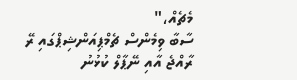މެޗެއް،"
ސާބާ ވިމެންސް ޗެމްޕިއަންޝިޕްގައި ރޭ ރާއްޖެ އާއި ނޭޕާލް ކުޅުނު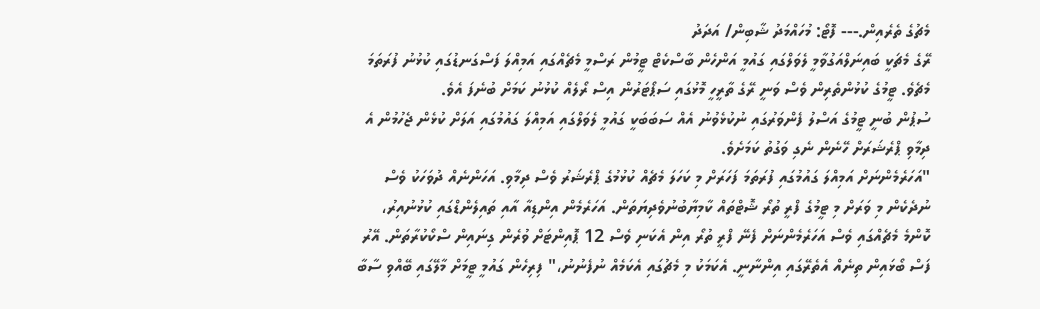މެޗުގެ ތެރެއިން.--- ފޮޓޯ: މުހައްމަދު ޝާބިން/ އަދަދު
ރޭގެ މެޗަކީ ބައިނަލްއަގުވާމީ ލެވަލްގައި ގައުމީ އަންހެން ބާސްކެޓް ޓީމުން ރަސްމީ މެޗެއްގައި އަމިއްލަ ފަސްގަނޑުގައި ކުޅުނު ފުރަތަމަ މެޗެވެ. ޓީމުގެ ކުޅުންތެރިން ވެސް ވަނީ ރޭގެ ތާރީހީ މޮޅުގައި ސަޕޯޓަރުން އިސް ރޯލެއް ކުޅުނު ކަމަށް ބުނެފަ އެވެ.
ސުޕުން ބުނީ ޓީމުގެ އަސްލު ފެންވަރުގައި ނުކުޅެވުނު އެއް ސަބަބަކީ ގައުމީ ލެވަލްގައި އަމިއްލަ ގައުމުގައި އަލަށް ކުޅެން ޖެހުމުން އެ ދިމާވި ޕްރެޝަރަށް ހޭނެން ނެގި ވަގުތު ކަމަށެވެ.
"އަހަރެމެންނަށް އަމިއްލަ ގައުމުގައި ފުރަތަމަ ފަހަރަށް މި ކަހަލަ މެޗެއް ކުޅުމުގެ ޕްރެޝަރު ވެސް ދިމާވި. އަހަންނެއް ދުވަހަކު ވެސް ނުދެކެން މި ވަރަށް މި ޓީމުގެ ފްރީ ތުރޯ ޝޮޓްތައް ކާމިޔާބުނުވެދިޔަތަން. އަހަރެމެން އިންޑިއާ އާއި ތައިލެންޑްގައި ކުޅުނުއިރު، ކޮންމެ މެޗެއްގައި ވެސް އަހަރެމެންނަށް ފެނޭ ފްރީ ތުރޯ އިން އެކަނި ވެސް 12 ޕޮއިންޓަށް ވުރެން ގިނައިން ސްކޯކުރާތަން. އޭރު ފަސް ބޯޅައިން ތިނެއް އެތެރޭގައި އިންނާނީ. އެކަމަކު މި މެޗުގައި އެކަމެއް ނުފެނުނު،" ފިރިހެން ގައުމީ ޓީމަށް މާލޭގައި ބޭއްވި ސާބާ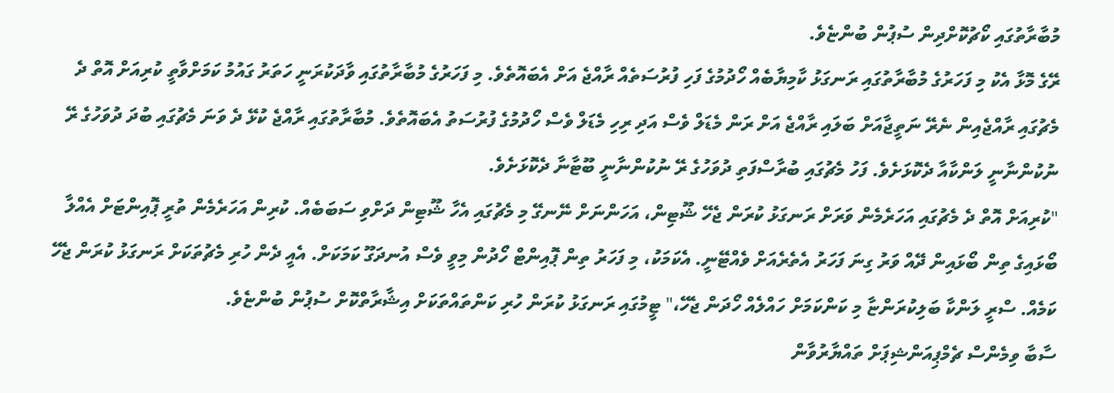މުބާރާތުގައި ކޯޗުކޮށްދިން ސުޕުން ބުންޏެވެ.
ރޭގެ މޮޅާ އެކު މި ފަހަރުގެ މުބާރާތުގައި ރަނގަޅު ކާމިޔާބެއް ހޯދުމުގެ ފަހި ފުރުސަތެއް ރާއްޖެ އަށް އެބައޮތެވެ. މި ފަހަރުގެ މުބާރާތުގައި ވާދަކުރަނީ ހަތަރު ގައުމު ކަމަށްވާތީ ކުރިއަށް އޮތް ދެ މެޗުގައި ރާއްޖެއިން ނެރޭ ނަތީޖާއަށް ބަލައި ރާއްޖެ އަށް ރަން މެޑަލް ވެސް އަދި ރިހި މެޑަލް ވެސް ހޯދުމުގެ ފުރުސަތު އެބައޮތެވެ. މުބާރާތުގައި ރާއްޖެ ކުޅޭ ދެ ވަނަ މެޗުގައި ބުދަ ދުވަހުގެ ރޭ ނުކުންނާނީ ލަންކާއާ ދެކޮޅަށެވެ. ފަހު މެޗުގައި ބުރާސްފަތި ދުވަހުގެ ރޭ ނުކުންނާނީ ބޫޓާނާ ދެކޮޅަށެވެ.
"ކުރިއަށް އޮތް ދެ މެޗުގައި އަހަރެމެން ވަރަށް ރަނގަޅު ކުރަން ޖެހޭ ޝޫޓިން، އަހަންނަށް ނޭނގޭ މި މެޗުގައި އެހާ ޝޫޓިން ދަށްވި ސަބަބެއް. ކުރިން އަހަރެމެން ތުރީ ޕޮއިންޓަށް އެއްލާ ބޯޅައިގެ ތިން ބޯޅައިން ދޭއް ވަރު ގިނަ ފަހަރު އެތެރެއަށް ވެއްޓޭނީ. އެކަމަކު، މި ފަހަރު ތިން ޕޮއިންޓް ހޯދުން މިވީ ވެސް އުނދަގޫ ކަމަކަށް. އެއީ ދެން ހުރި މެޗުތަކަށް ރަނގަޅު ކުރަން ޖެހޭ ކަމެއް. ސްރީ ލަންކާ ބަލިކުރަންޏާ މި ކަންކަމަށް ހައްލެއް ހޯދަން ޖެހޭ،" ޓީމުގައި ރަނގަޅު ކުރަން ހުރި ކަންތައްތަކަށް އިޝާރާތްކޮށް ސުޕުން ބުންޏެވެ.
ސާބާ ވިމެންސް ޗެމްޕިއަންޝިޕަށް ތައްޔާރުވާން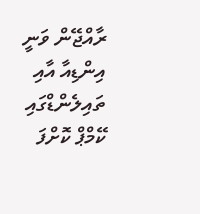ރާއްޖޭން ވަނީ އިންޑިއާ އާއި ތައިލެންޑްގައި ކޭމްޕް ކޮށްފަ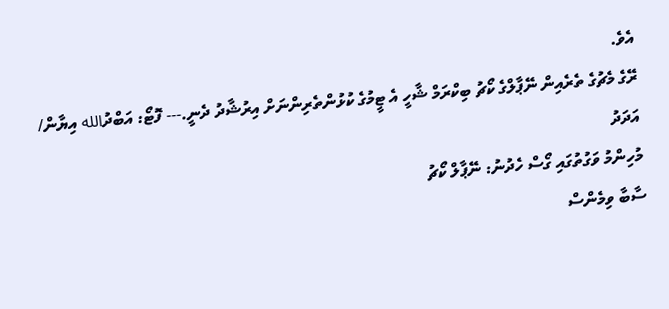އެވެ.
ރޭގެ މެޗުގެ ތެރެއިން ނޭޕާލްގެ ކޯޗު ބިކްރަމް ޝާހީ އެ ޓީމުގެ ކުޅުންތެރިންނަށް އިރުޝާދު ދެނީ.--- ފޮޓޯ: އަބްދުالله އިޔާން/ އަދަދު
މުހިންމު ވަގުތުގައި ގޯސް ހެދުނު: ނޭޕާލް ކޯޗު
ސާބާ ވިމެންސް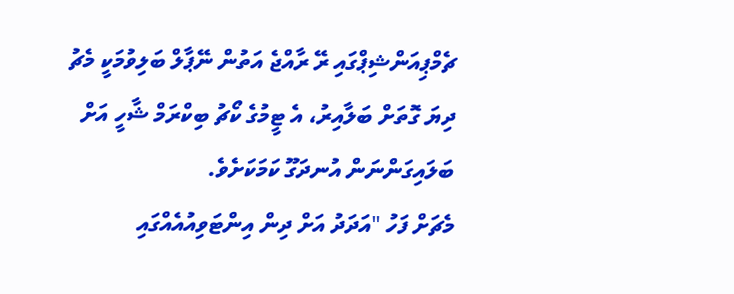ޗެމްޕިއަންޝިޕްގައި ރޭ ރާއްޖެ އަތުން ނޭޕާލް ބަލިވުމަކީ މެޗު ދިޔަ ގޮތަށް ބަލާއިރު، އެ ޓީމުގެ ކޯޗު ބިކްރަމް ޝާހީ އަށް ބަލައިގަންނަން އުނދަގޫ ކަމަކަށެވެ.
މެޗަށް ފަހު "އަދަދު އަށް ދިން އިންޓަވިއުއެއްގައި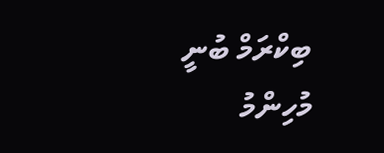ބިކްރަމް ބުނީ މުހިންމު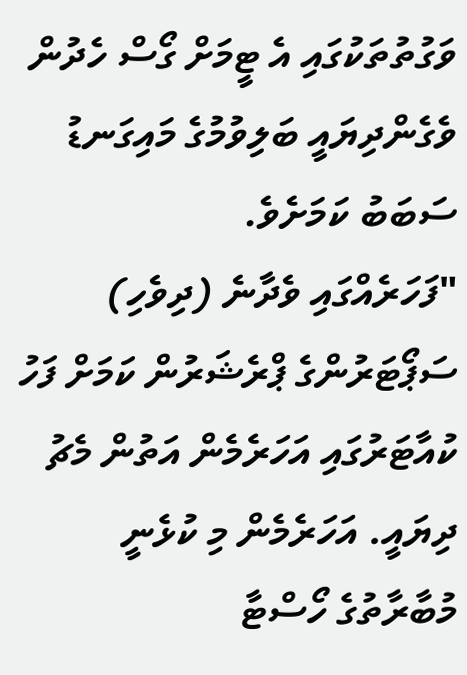ވަގުތުތަކުގައި އެ ޓީމަށް ގޯސް ހެދުން ވެގެންދިޔައީ ބަލިވުމުގެ މައިގަނޑު ސަބަބު ކަމަށެވެ.
"ފަހަރެއްގައި ވެދާނެ (ދިވެހި) ސަޕޯޓަރުންގެ ޕްރެޝަރުން ކަމަށް ފަހު ކުއާޓަރުގައި އަހަރެމެން އަތުން މެޗު ދިޔައީ. އަހަރެމެން މި ކުޅެނީ މުބާރާތުގެ ހޯސްޓާ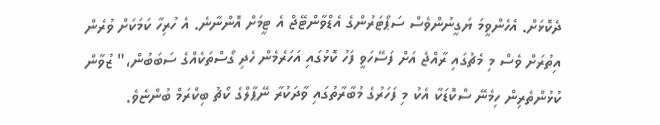ދެކޮޅަށް. އެހެންވީމަ ޔަގީނުންވެސް ސަޕޯޓަރުންގެ އެޑްވާންޓޭޖް އެ ޓީމަށް އޮންނާނެ. އެ ހުރިހާ ކަމަކަށް ވުރެން އިތުރަށް ވެސް މި މެޗުގައި ރާއްޖެ އަށް ފަސޭހަވީ ފަހު ކޮޅުގައި އަހަރެމެން ހެދި ގޯސްތަކެއްގެ ސަބަބުން،" ޒުވާން ކުޅުންތެރިން ހިމެނޭ ސްކޮޑަކާ އެކު މި ފަހަރުގެ މުބާރާތުގައި ވާދަކުރާ ނޭޕާލްގެ ކޯޗު ބިކްރަމް ބުންޏެވެ.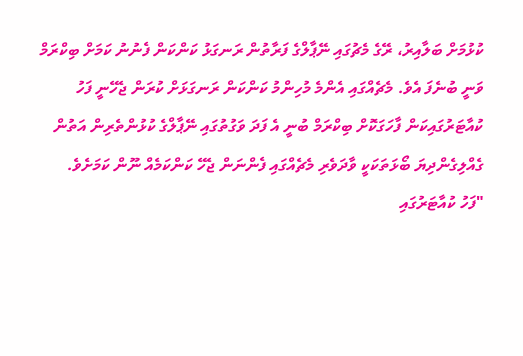ކުޅުމަށް ބަލާއިރު، ރޭގެ މެޗުގައި ނޭޕާލްގެ ފަރާތުން ރަނގަޅު ކަންކަން ފެނުނު ކަމަށް ބިކްރަމް ވަނީ ބުނެފަ އެވެ. މެޗެއްގައި އެންމެ މުހިންމު ކަންކަން ރަނގަޅަށް ކުރަން ޖެހޭނީ ފަހު ކުއާޓަރުގައިކަން ފާހަގަކޮށް ބިކްރަމް ބުނީ އެ ފަދަ ވަގުތުގައި ނޭޕާލްގެ ކުޅުންތެރިން އަތުން ގެއްލިގެންދިޔަ ބޯޅަތަކަކީ ވާދަވެރި މެޗެއްގައި ފެންނަން ޖެހޭ ކަންކަމެއް ނޫން ކަމަށެވެ.
"ފަހު ކުއާޓަރުގައި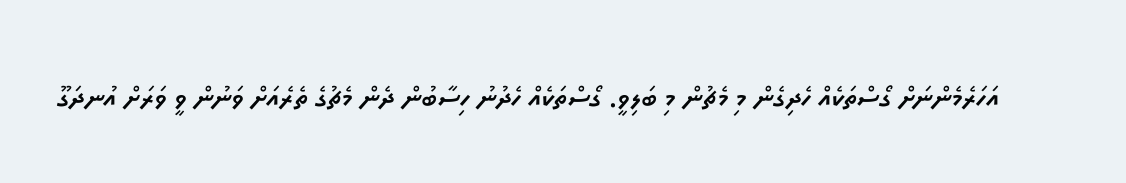އަހަރެމެންނަށް ގޯސްތަކެއް ހެދިގެން މި މެޗުން މި ބަލިވީ. ގޯސްތަކެއް ހެދުނު ހިސާބުން ދެން މެޗުގެ ތެރެއަށް ވަނުން ވީ ވަރަށް އުނދަގޫ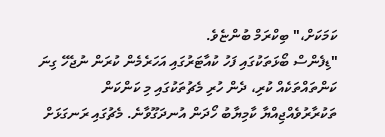ކަމަކަށް،" ބިކްރަމް ބުންޏެވެ.
"ޑިފެންސް ބޯޅަތަކުގައި ފަހު ކުއާޓަރުގައި އަހަރެމެން ކުރަން ނުޖެހޭ ގިނަ ކަންތައްތަކެއް ކުރި، ދެން ހުރި މެޗުތަކުގައި މި ކަންކަން ތަކުރާރުވެއްޖިއްޔާ ކާމިޔާބު ހޯދަން އުނދަގޫވާނެ. މެޗުގައި ރަނގަޅަށް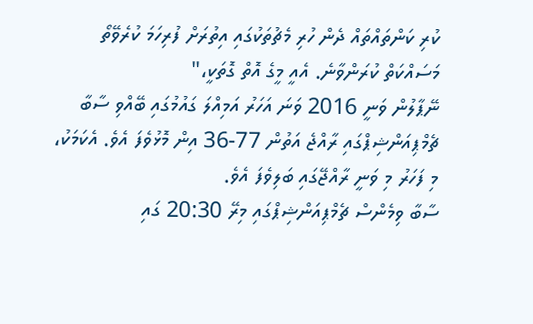ކުރި ކަންތައްތައް ދެން ހުރި މެޗުތަކުގައި އިތުރަށް ފުރިހަމަ ކުރެވޭތޯ މަސައްކަތް ކުރަންވާނެ. އެއީ މީގެ އޮތް ގޮތަކީ،"
ނޭޕާލުން ވަނީ 2016 ވަނަ އަހަރު އަމިއްލަ ގައުމުގައި ބޭއްވި ސާބާ ޗެމްޕިއަންޝިޕްގައި ރާއްޖެ އަތުން 77-36 އިން މޮޅުވެފަ އެވެ. އެކަމަކު، މި ފަހަރު މި ވަނީ ރާއްޖޭގައި ބަލިވެފަ އެވެ.
ސާބާ ވިމެންސް ޗެމްޕިއަންޝިޕްގައި މިރޭ 20:30 ގައި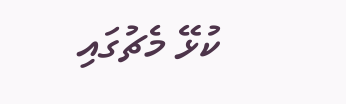ކުޅޭ މެޗުގައި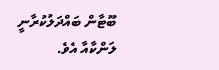ބޫޓާން ބައްދަލުކުރާނީ ލަންކާއާ އެވެ.